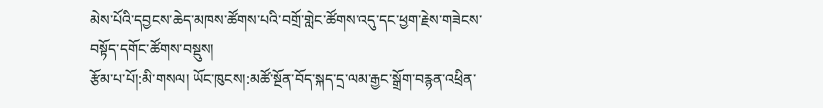མེས་པོའི་དབྱངས་ཆེད་མཁས་ཚོགས་པའི་བགྲོ་གླེང་ཚོགས་འདུ་དང་ཕྱག་རྗེས་གཟེངས་བསྟོད་དགོང་ཚོགས་བསྡུས།
རྩོམ་པ་པོ།:མི་གསལ། ཡོང་ཁུངས།:མཚོ་སྔོན་བོད་སྐད་དྲ་ལམ་རྒྱང་སྒྲོག་བརྙན་འཕྲིན་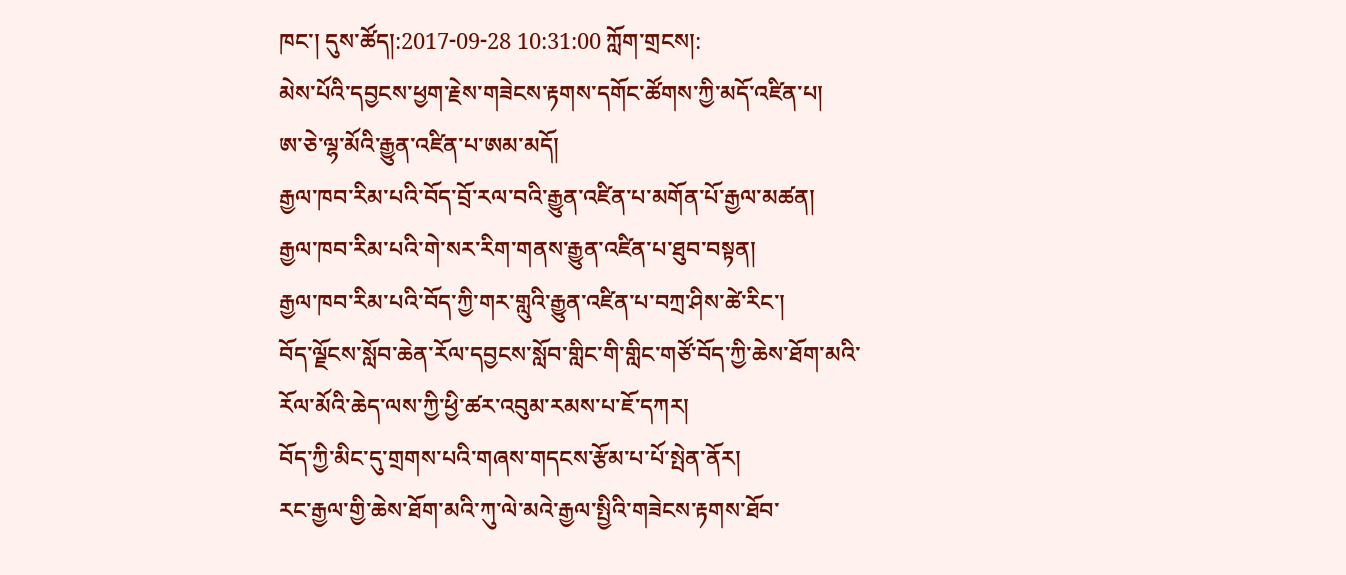ཁང་། དུས་ཚོད།:2017-09-28 10:31:00 ཀློག་གྲངས།:
མེས་པོའི་དབྱངས་ཕྱག་རྗེས་གཟེངས་རྟགས་དགོང་ཚོགས་ཀྱི་མདོ་འཛིན་པ།
ཨ་ཅེ་ལྷ་མོའི་རྒྱུན་འཛིན་པ་ཨམ་མདོ།
རྒྱལ་ཁབ་རིམ་པའི་བོད་བྲོ་རལ་བའི་རྒྱུན་འཛིན་པ་མགོན་པོ་རྒྱལ་མཚན།
རྒྱལ་ཁབ་རིམ་པའི་གེ་སར་རིག་གནས་རྒྱུན་འཛིན་པ་ཐུབ་བསྟན།
རྒྱལ་ཁབ་རིམ་པའི་བོད་ཀྱི་གར་གླུའི་རྒྱུན་འཛིན་པ་བཀྲ་ཤིས་ཚེ་རིང་།
བོད་ལྗོངས་སློབ་ཆེན་རོལ་དབྱངས་སློབ་གླིང་གི་གླིང་གཙོ་བོད་ཀྱི་ཆེས་ཐོག་མའི་
རོལ་མོའི་ཆེད་ལས་ཀྱི་ཕྱི་ཚར་འབུམ་རམས་པ་ཇོ་དཀར།
བོད་ཀྱི་མིང་དུ་གྲགས་པའི་གཞས་གདངས་རྩོམ་པ་པོ་སྤེན་ནོར།
རང་རྒྱལ་གྱི་ཆེས་ཐོག་མའི་ཀུ་ལེ་མའེ་རྒྱལ་སྤྱིའི་གཟེངས་རྟགས་ཐོབ་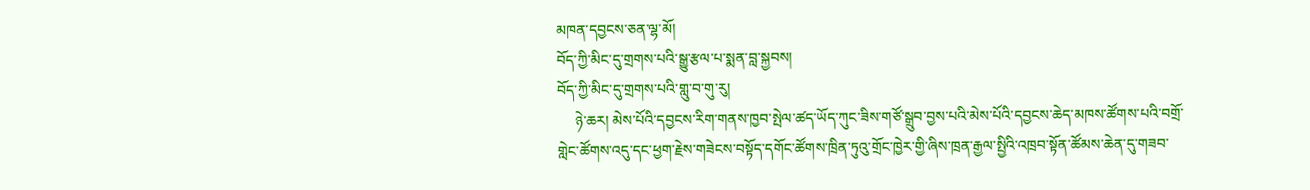མཁན་དབྱངས་ཅན་ལྷ་མོ།
བོད་ཀྱི་མིང་དུ་གྲགས་པའི་སྒྱུ་རྩལ་པ་སྨན་བླ་སྐྱབས།
བོད་ཀྱི་མིང་དུ་གྲགས་པའི་གླུ་བ་གུ་རུ།
     ཉེ་ཆར། མེས་པོའི་དབྱངས་རིག་གནས་ཁྱབ་སྤེལ་ཚད་ཡོད་ཀུང་ཟིས་གཙོ་སྒྲུབ་བྱས་པའི་མེས་པོའི་དབྱངས་ཆེད་མཁས་ཚོགས་པའི་བགྲོ་གླེང་ཚོགས་འདུ་དང་ཕྱག་རྗེས་གཟེངས་བསྟོད་དགོང་ཚོགས་ཁྲིན་ཏུའུ་གྲོང་ཁྱེར་གྱི་ཞིས་ཁྲན་རྒྱལ་སྤྱིའི་འཁྲབ་སྟོན་ཚོམས་ཆེན་དུ་གཟབ་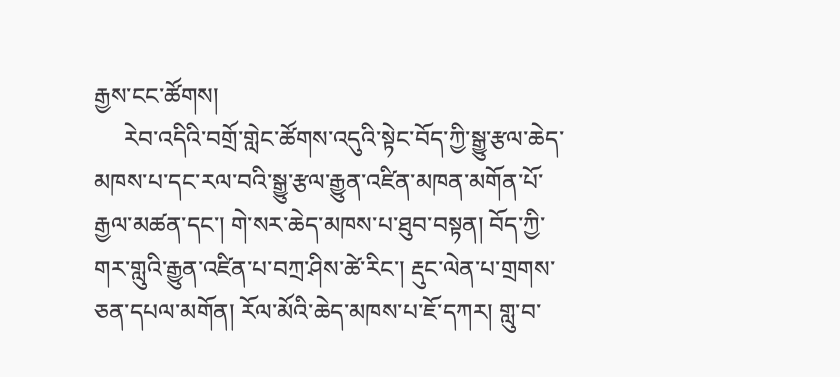རྒྱས་ངང་ཚོགས།
     རེབ་འདིའི་བགྲོ་གླེང་ཚོགས་འདུའི་སྟེང་བོད་ཀྱི་སྒྱུ་རྩལ་ཆེད་མཁས་པ་དང་རལ་བའི་སྒྱུ་རྩལ་རྒྱུན་འཛིན་མཁན་མགོན་པོ་རྒྱལ་མཚན་དང་། གེ་སར་ཆེད་མཁས་པ་ཐུབ་བསྟན། བོད་ཀྱི་གར་གླུའི་རྒྱུན་འཛིན་པ་བཀྲ་ཤིས་ཚེ་རིང་། རྡུང་ལེན་པ་གྲགས་ཅན་དཔལ་མགོན། རོལ་མོའི་ཆེད་མཁས་པ་ཇོ་དཀར། གླུ་བ་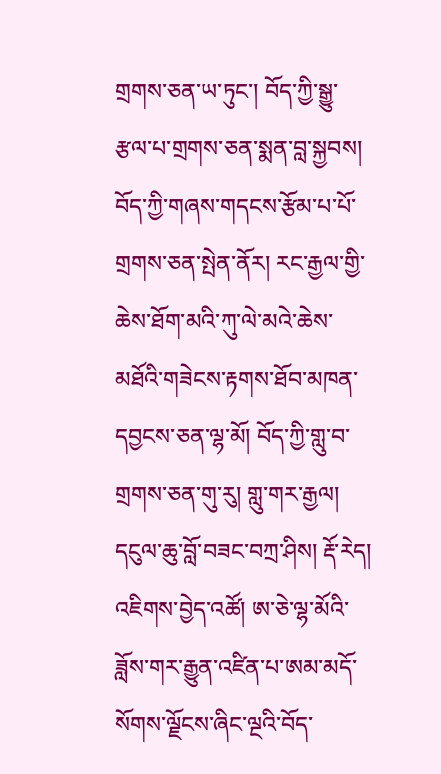གྲགས་ཅན་ཡ་ཏུང་། བོད་ཀྱི་སྒྱུ་རྩལ་པ་གྲགས་ཅན་སྨན་བླ་སྐྱབས། བོད་ཀྱི་གཞས་གདངས་རྩོམ་པ་པོ་གྲགས་ཅན་སྤེན་ནོར། རང་རྒྱལ་གྱི་ཆེས་ཐོག་མའི་ཀུ་ལེ་མའེ་ཆེས་མཐོའི་གཟེངས་རྟགས་ཐོབ་མཁན་དབྱངས་ཅན་ལྷ་མོ། བོད་ཀྱི་གླུ་བ་གྲགས་ཅན་གུ་རུ། གླུ་གར་རྒྱལ། དངུལ་ཆུ་བློ་བཟང་བཀྲ་ཤིས། རྡོ་རེད། འཇིགས་བྱེད་འཚོ། ཨ་ཅེ་ལྷ་མོའི་ཟློས་གར་རྒྱུན་འཛིན་པ་ཨམ་མདོ་སོགས་ལྗོངས་ཞིང་ལྔའི་བོད་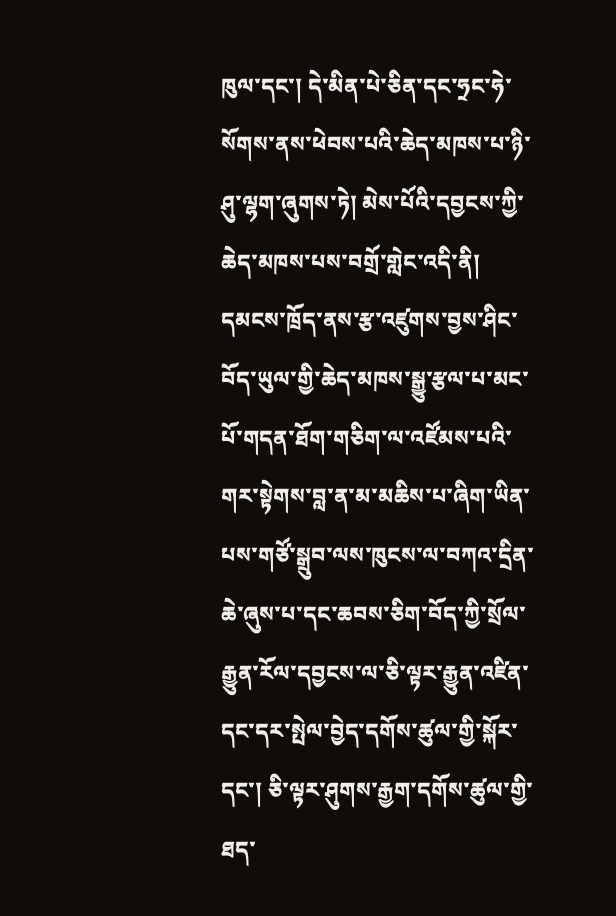ཁུལ་དང་། དེ་མིན་པེ་ཅིན་དང་ཧྲང་ཧེ་སོགས་ནས་ཕེབས་པའི་ཆེད་མཁས་པ་ཉི་ཤུ་ལྷག་ཞུགས་ཏེ། མེས་པོའི་དབྱངས་ཀྱི་ཆེད་མཁས་པས་བགྲོ་གླེང་འདི་ནི། དམངས་ཁྲོད་ནས་རྩ་འཛུགས་བྱས་ཤིང་བོད་ཡུལ་གྱི་ཆེད་མཁས་སྒྱུ་རྩལ་པ་མང་པོ་གདན་ཐོག་གཅིག་ལ་འཛོམས་པའི་གར་སྟེགས་བླ་ན་མ་མཆིས་པ་ཞིག་ཡིན་པས་གཙོ་སྒྲུབ་ལས་ཁུངས་ལ་བཀའ་དྲིན་ཆེ་ཞུས་པ་དང་ཆབས་ཅིག་བོད་ཀྱི་སྲོལ་རྒྱུན་རོལ་དབྱངས་ལ་ཅི་ལྟར་རྒྱུན་འཛིན་དང་དར་སྤེལ་བྱེད་དགོས་ཚུལ་གྱི་སྐོར་དང་། ཅི་ལྟར་ཤུགས་རྒྱག་དགོས་ཚུལ་གྱི་ཐད་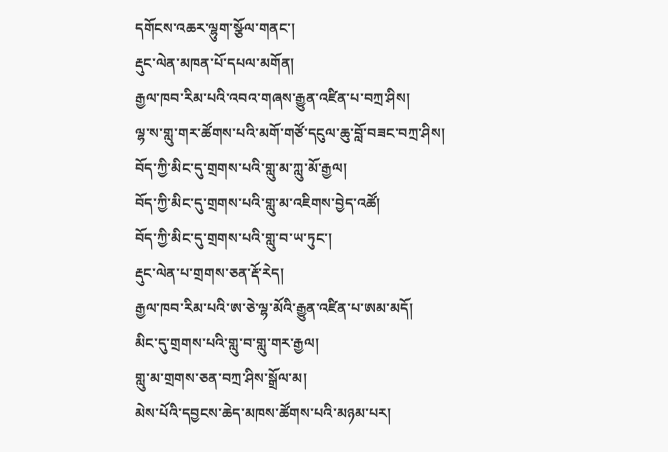དགོངས་འཆར་ལྷུག་སྩོལ་གནང་།
རྡུང་ལེན་མཁན་པོ་དཔལ་མགོན།
རྒྱལ་ཁབ་རིམ་པའི་འབའ་གཞས་རྒྱུན་འཛིན་པ་བཀྲ་ཤིས།
ལྷ་ས་གླུ་གར་ཚོགས་པའི་མགོ་གཙོ་དངུལ་ཆུ་བློ་བཟང་བཀྲ་ཤིས།
བོད་ཀྱི་མིང་དུ་གྲགས་པའི་གླུ་མ་ཀླུ་མོ་རྒྱལ།
བོད་ཀྱི་མིང་དུ་གྲགས་པའི་གླུ་མ་འཇིགས་བྱེད་འཚོ།
བོད་ཀྱི་མིང་དུ་གྲགས་པའི་གླུ་བ་ཡ་ཏུང་།
རྡུང་ལེན་པ་གྲགས་ཅན་རྡོ་རེད།
རྒྱལ་ཁབ་རིམ་པའི་ཨ་ཅེ་ལྷ་མོའི་རྒྱུན་འཛིན་པ་ཨམ་མདོ།
མིང་དུ་གྲགས་པའི་གླུ་བ་གླུ་གར་རྒྱལ།
གླུ་མ་གྲགས་ཅན་བཀྲ་ཤིས་སྒྲོལ་མ།
མེས་པོའི་དབྱངས་ཆེད་མཁས་ཚོགས་པའི་མཉམ་པར།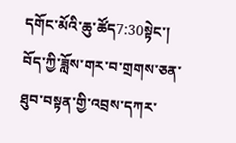དགོང་མོའི་ཆུ་ཚོད7:30སྟེང་། བོད་ཀྱི་ཟློས་གར་བ་གྲགས་ཅན་ཐུབ་བསྟན་གྱི་འབྲས་དཀར་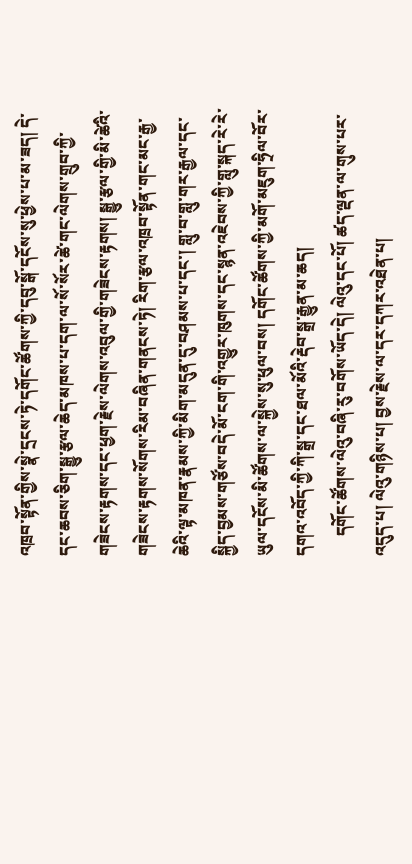འཁྲབ་སྟོན་གྱིས་སྣེ་དྲངས་ཏེ་དགོང་ཚོགས་ཀྱི་དབུ་སྒོ་དངོས་སུ་ཕྱེས་པ་མ་ཟད། དེ་དང་ཆབས་ཅིག་སྒྱུ་རྩལ་ཆེད་མཁས་པ་དག་ལ་སོ་སོར་ཚེ་གང་ལེགས་གྲུབ་ཀྱི་གཟེངས་རྟགས་དང་ཕྱག་རྗེས་ལེགས་འབུལ་གྱི་གཟེངས་རྟགས། སྒྱུ་རྩལ་གྱི་མི་ཚེའི་གཟེངས་རྟགས་སོགས་རིམ་བཞིན་གནངས་ཏེ། རིག་རྩལ་འཁྲབ་སྟོན་གང་མང་རྒྱ་ཆེའི་ལྟ་མཁན་རྣམས་ཀྱི་མིག་མདུན་དུ་བཤམས་པ་དང་། གླུ་བ་གླུ་གར་རྒྱལ་དང་སྐྱིད་བྱམས་གཙོས་བདེ་མོ་ངག་གི་འགྱུར་ཁུགས་དང་སྙན་འཇེབས་ཀྱི་གླུ་སྐད་རེ་རེ་ཡུལ་དངོས་མི་ཚོགས་ལ་སྐྱེས་སུ་ཕུལ་བས། དགོང་ཚོགས་ཀྱི་མགོ་མཇུག་ཧྲིལ་བོར་དགའ་འབོད་ཀྱི་ཀི་སྒྲ་དང་ཐལ་མོའི་རྡེབ་སྒྲ་རྒྱུན་མ་ཆད།
     དགོང་ཚོགས་ལེའུ་བཞི་རུ་བགོས་ཡོད་དེ། ལེའུ་དང་པོ། ཚད་ལྡན་ལ་གུས་པར་འདུད་པ། ལེའུ་གཉིས་པ། བྱས་རྗེས་ལ་དར་དཀར་འཐེན་པ།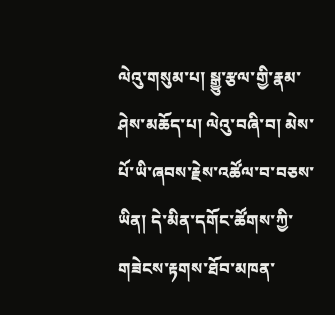ལེའུ་གསུམ་པ། སྒྱུ་རྩལ་གྱི་རྣམ་ཤེས་མཆོད་པ། ལེའུ་བཞི་བ། མེས་པོ་ཡི་ཞབས་རྗེས་འཚོལ་བ་བཅས་ཡིན། དེ་མིན་དགོང་ཚོགས་ཀྱི་གཟེངས་རྟགས་ཐོབ་མཁན་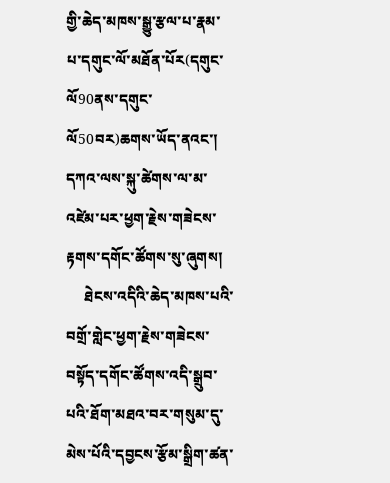གྱི་ཆེད་མཁས་སྒྱུ་རྩལ་པ་རྣམ་པ་དགུང་ལོ་མཐོན་པོར(དགུང་ལོ90ནས་དགུང་ལོ50བར)ཆགས་ཡོད་ནའང་། དཀའ་ལས་སྐུ་ཚེགས་ལ་མ་འཛེམ་པར་ཕྱག་རྗེས་གཟེངས་རྟགས་དགོང་ཚོགས་སུ་ཞུགས།
     ཐེངས་འདིའི་ཆེད་མཁས་པའི་བགྲོ་གླེང་ཕྱག་རྗེས་གཟེངས་བསྟོད་དགོང་ཚོགས་འདི་སྒྲུབ་པའི་ཐོག་མཐའ་བར་གསུམ་དུ་མེས་པོའི་དབྱངས་རྩོམ་སྒྲིག་ཚན་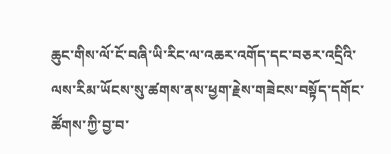ཆུང་གིས་ལོ་ངོ་བཞི་ཡི་རིང་ལ་འཆར་འགོད་དང་བཅར་འདྲིའི་ལས་རིམ་ཡོངས་སུ་ཚགས་ནས་ཕྱག་རྗེས་གཟེངས་བསྟོད་དགོང་ཚོགས་ཀྱི་བྱ་བ་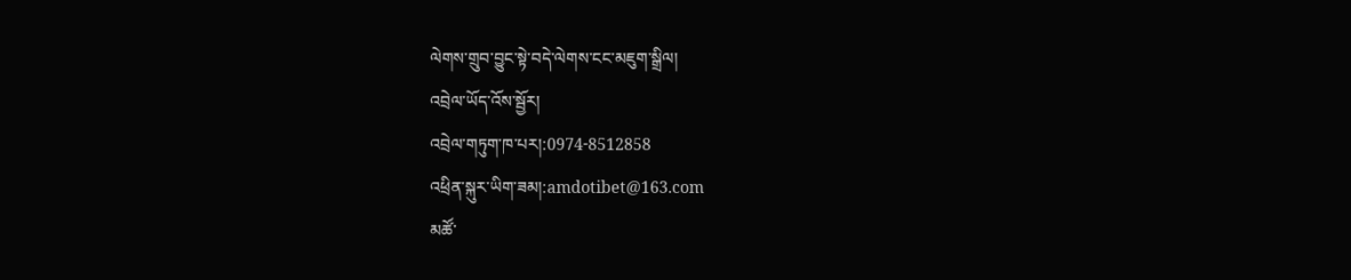ལེགས་གྲུབ་བྱུང་སྟེ་བདེ་ལེགས་ངང་མཇུག་སྒྲིལ།
འབྲེལ་ཡོད་འོས་སྦྱོར།
འབྲེལ་གཏུག་ཁ་པར།:0974-8512858
འཕྲིན་སྐུར་ཡིག་ཟམ།:amdotibet@163.com
མཚོ་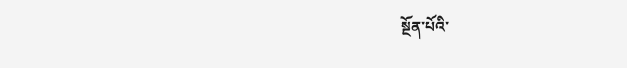སྔོན་པོའི་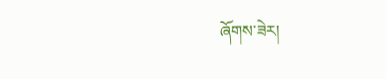ཞོགས་ཟེར།